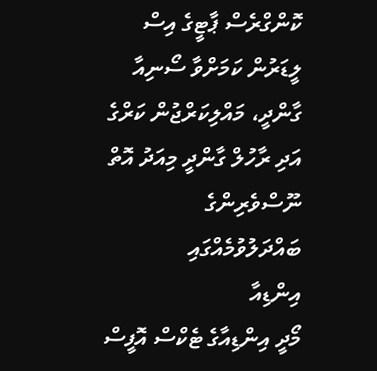ކޮންގްރެސް ޕާޓީގެ އިސް ލީޑަރުން ކަމަށްވާ ސޯނިއާ ގާންދީ، މައްލިކަރްޖުން ކަރްގެ އަދި ރާހުލް ގާންދީ މިއަދު އޮތް ނޫސްވެރިންގެ ބައްދަލުވުމެއްގައި
އިންޑިއާ
މޯދީ އިންޑިއާގެ ޓެކްސް އޮފީސް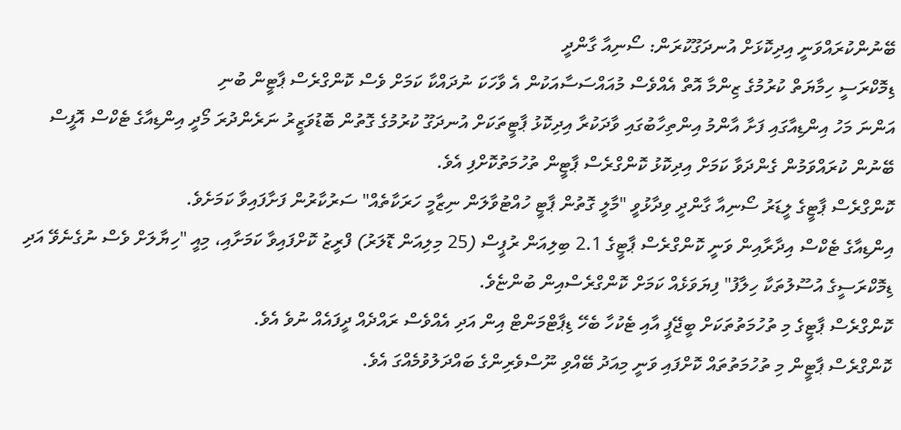ބޭނުންކުރައްވަނީ އިދިކޮޅަށް އުނދަގޫކުރަން: ސޯނިއާ ގާންދީ
ޑިމޮކްރަސީ ހިމާޔަތް ކުރުމުގެ ޒިންމާ އޮތް އެއްވެސް މުއައްސަސާއަކުން އެ ވާހަކަ ނުދައްކާ ކަމަށް ވެސް ކޮންގްރެސް ޕާޓީން ބުނި
އަންނަ މަހު އިންޑިއާގައި ފަށާ އާންމު އިންތިހާބުގައި ވާދަކުރާ އިދިކޮޅު ޕާޓީތަކަށް އުނދަގޫ ކުރުމުގެ ގޮތުން ބޮޑުވަޒީރު ނަރެންދުރަ މޯދީ އިންޑިއާގެ ޓެކްސް އޮފީސް ބޭނުން ކުރައްވަމުން ގެންދަވާ ކަމަށް އިދިކޮޅު ކޮންގްރެސް ޕާޓީން ތުހުމަތުކޮށްފި އެވެ.
ކޮންގްރެސް ޕާޓީގެ ލީޑަރު ސޯނިއާ ގާންދީ ވިދާޅުވީ "މާލީ ގޮތުން ޕާޓީ ހުއްޓުވާލަން ނިޒާމީ ހަރަކާތެއް" ސަރުކާރުން ފަށާފައިވާ ކަމަށެވެ.
އިންޑިއާގެ ޓެކްސް އިދާރާއިން ވަނީ ކޮންގްރެސް ޕާޓީގެ 2.1 ބިލިއަން ރުޕީސް (25 މިލިއަން ޑޮލަރު) ފްރީޒު ކޮށްފައިވާ ކަމަށާއި، މިއީ "ހިޔާލަށް ވެސް ނުގެނެވޭ އަދި ޑިމޮކްރަސީގެ އުސޫލުތަކާ ހިލާފު" ފިޔަވަޅެއް ކަމަށް ކޮންގްރެސްއިން ބުންޏެވެ.
ކޮންގްރެސް ޕާޓީގެ މި ތުހުމަތުތަކަށް ބީޖޭޕީ އާއި ޓެކުހާ ބެހޭ ޑިޕާޓްމަންޓް އިން އަދި އެއްވެސް ރައްދެއް ދީފައެއް ނުވެ އެވެ.
ކޮންގްރެސް ޕާޓީން މި ތުހުމަތުތައް ކޮށްފައި ވަނީ މިއަދު ބޭއްވި ނޫސްވެރިންގެ ބައްދަލުވުމެއްގަ އެވެ.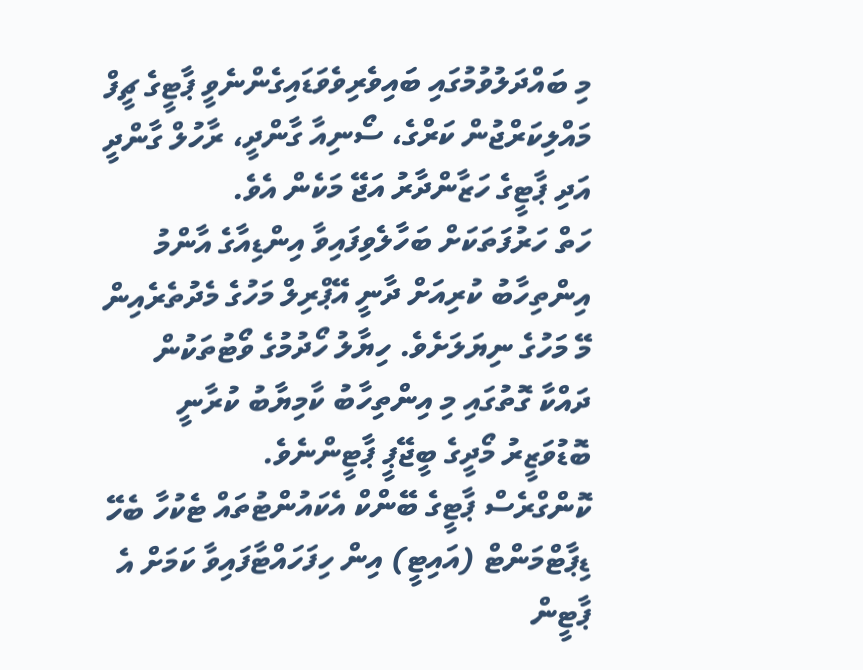މި ބައްދަލުވުމުގައި ބައިވެރިވެވަޑައިގެންނެވީ ޕާޓީގެ ޗީފް މައްލިކަރްޖުން ކަރްގެ، ސޯނިއާ ގާންދީ، ރާހުލް ގާންދީ އަދި ޕާޓީގެ ހަޒާންދާރު އަޖޭ މަކެން އެވެ.
ހަތް ހަރުފަތަކަށް ބަހާލެވިފައިވާ އިންޑިއާގެ އާންމު އިންތިހާބު ކުރިއަށް ދާނީ އޭޕްރިލް މަހުގެ މެދުތެރެއިން މޭ މަހުގެ ނިޔަލަށެވެ. ހިޔާލު ހޯދުމުގެ ވޯޓުތަކުން ދައްކާ ގޮތުގައި މި އިންތިހާބު ކާމިޔާބު ކުރާނީ ބޮޑުވަޒީރު މޯދީގެ ބީޖޭޕީ ޕާޓީންނެވެ.
ކޮންގްރެސް ޕާޓީގެ ބޭންކް އެކައުންޓުތައް ޓެކުހާ ބެހޭ ޑިޕާޓްމަންޓް (އައިޓީ) އިން ހިފަހައްޓާފައިވާ ކަމަށް އެ ޕާޓީން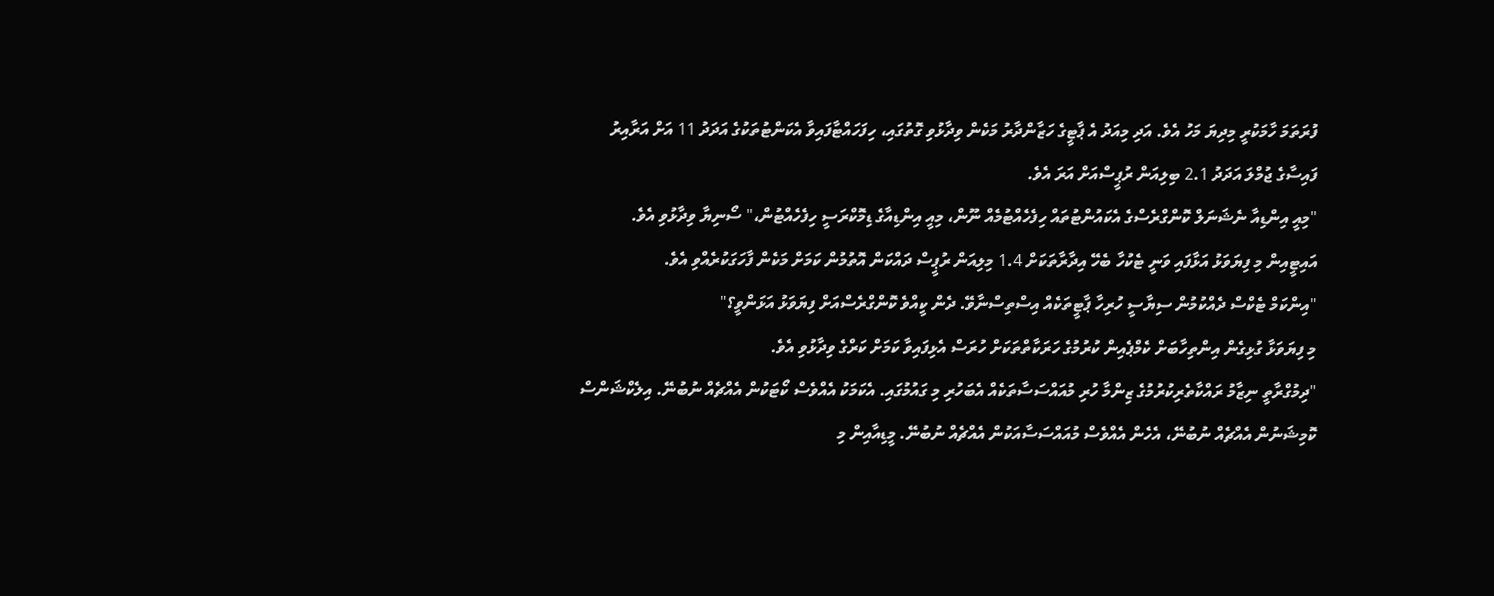ފުރަތަމަ ހާމަކުރީ މިދިޔަ މަހު އެވެ. އަދި މިއަދު އެ ޕާޓީގެ ހަޒާންދާރު މަކެން ވިދާޅުވި ގޮތުގައި، ހިފަހައްޓާފައިވާ އެކަންޓުތަކުގެ އަދަދު 11 އަށް އަރާއިރު ފައިސާގެ ޖުމްލަ އަދަދު 2.1 ބިލިއަން ރުޕީސްއަށް އަރަ އެވެ.
"މިއީ އިންޑިއާ ނެޝަނަލް ކޮންގްރެސްގެ އެކައުންޓުތައް ހިފެހެއްޓުމެއް ނޫން، މިއީ އިންޑިއާގެ ޑިމޮކްރަސީ ހިފެހެއްޓުން،" ސޯނިޔާ ވިދާޅުވި އެވެ.
އައިޓީއިން މި ފިޔަވަޅު އަޅާފައި ވަނީ ޓެކުހާ ބެހޭ އިދާރާތަކަށް 1.4 މިލިއަން ރުޕީސް ދައްކަން އޮތުމުން ކަމަށް މަކެން ފާހަގަކުރެއްވި އެވެ.
"އިންކަމް ޓެކްސް ދެއްކުމުން ސިޔާސީ ހުރިހާ ޕާޓީތަކެއް އިސްތިސްނާވޭ. ދެން ކީއްވެ ކޮންގްރެސްއަށް ފިޔަވަޅު އަޅަންވީ؟"
މި ފިޔަވަޅާ ގުޅިގެން އިންތިހާބަށް ކެމްޕެއިން ކުރުމުގެ ހަރަކާތްތަކަށް ހުރަސް އެޅިފައިވާ ކަމަށް ކަރްގެ ވިދާޅުވި އެވެ.
"ދިމުގްރާތީ ނިޒާމު ރައްކާތެރިކުރުމުގެ ޒިންމާ ހުރި މުއައްސަސާތަކެއް އެބަހުރި މި ގައުމުގައި. އެކަމަކު އެއްވެސް ކޯޓަކުން އެއްޗެއް ނުބުނޭ. އިލެކްޝަންސް ކޮމިޝަނުން އެއްޗެއް ނުބުނޭ، އެހެން އެއްވެސް މުއައްސަސާއަކުން އެއްޗެއް ނުބުނޭ. މީޑިއާއިން މި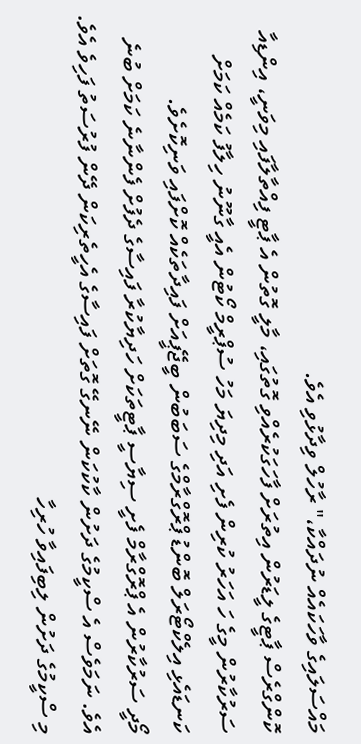މައްސަލައިގެ ވާހަކައެއް ނުދައްކާ،" ރާހުލް ވިދާޅުވި އެވެ.
ކޮންގްރެސް ޕާޓީގެ ލީޑަރުން އިތުރަށް ފާހަގަކުރެއްވި ގޮތުގައި، މާލީ ގޮތުން އެ ޕާޓީ ފިއްތާލާފައި މިވަނީ، އިންޑިއާ ސަރުކާރުން މީގެ ހަ އަހަރު ކުރިން ފެށި އަދި މިދިޔަ މަހު ސުޕްރީމް ކޯޓުން އެއީ ގާނޫނު ހިލާފު ކަމެއް ކަމަށް ކަނޑައެޅި އިލެކްޓޯރަލް ބޮންޑު ޕްރޮގްރާމްގެ ސަބަބުން ބީޖޭޕީއަށް ފައިދާތަކެއް ކޮށްފައި ވަނިކޮށެވެ.
މޯދީ ސަރުކާރުން އެ ޕްރޮގްރާމް ފެށީ ސިޔާސީ ޕާޓީތަކަށް ހަދިޔާކުރާ ފައިސާގެ ދެފުށް ފެންނާނެ ކަމަށް ބުނެ އެވެ. ނަމަވެސް އެ ސްކީމުގެ ދަށުން ކާކުކަން ނޭނގޭ ގޮތަށް ފައިސާގެ އެހީތެރިކަން ދޭން ފުރުސަތު ފަހިވެ އެވެ. މި ސްކީމުގެ ދަށުން ލިބިފައިވާ ހުރިހާ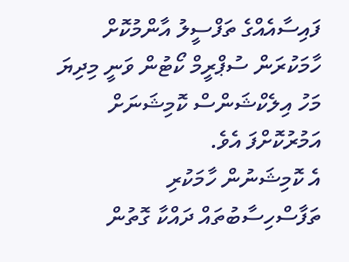ފައިސާއެއްގެ ތަފްސީލު އާންމުކޮށް ހާމަކުރަން ސުޕްރީމް ކޯޓުން ވަނީ މިދިޔަ މަހު އިލެކްޝަންސް ކޮމިޝަނަށް އަމުރުކޮށްފަ އެވެ.
އެ ކޮމިޝަނުން ހާމަކުރި ތަފާސްހިސާބުތައް ދައްކާ ގޮތުން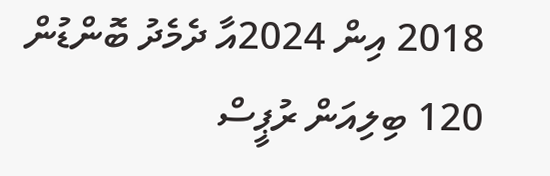2018 އިން 2024އާ ދެމެދު ބޮންޑުން 120 ބިލިއަން ރުޕީސް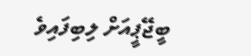ބީޖޭޕީއަށް ލިބިފައިވެ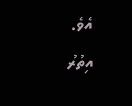އެވެ.
އިތުރު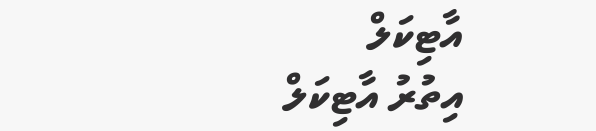އާޓިކަލް
އިތުރު އާޓިކަލް